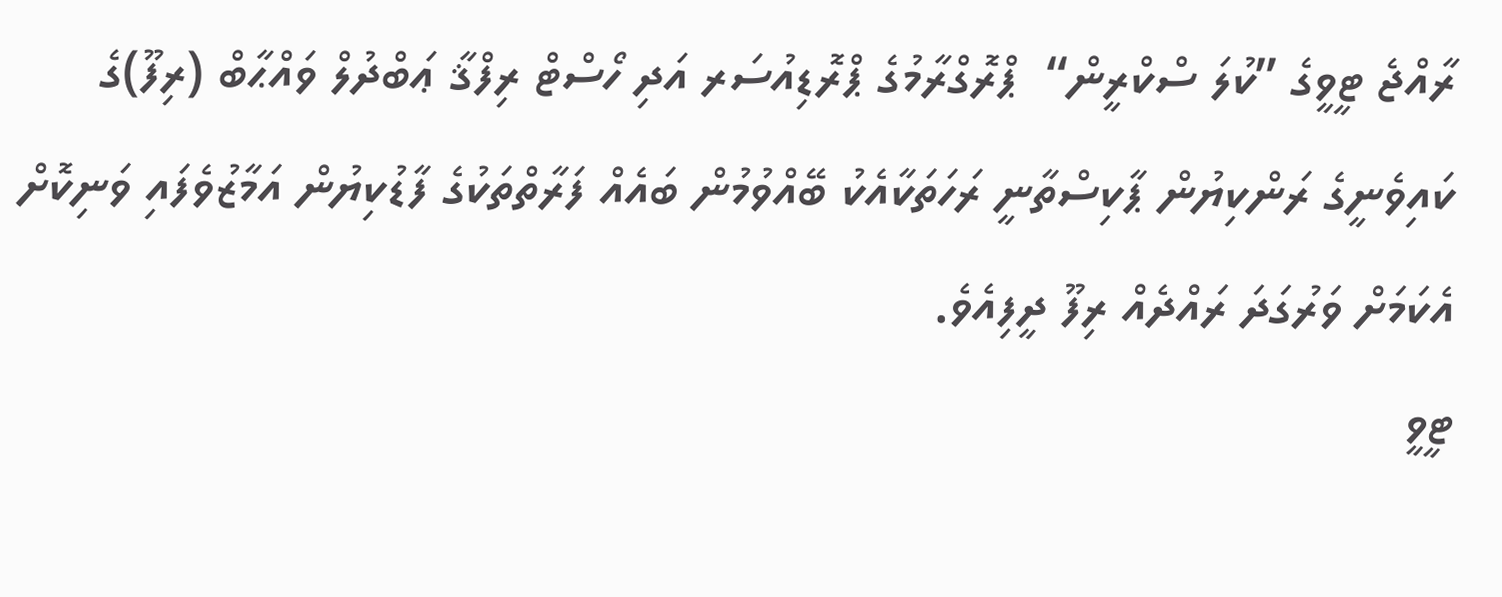ރާއްޖެ ޓީވީގެ ”ކުލަ ސްކްރީން“  ޕްރޮގްރާމުގެ ޕްރޮޑިއުސަރ އަދި ހޯސްޓް ރިފްޤާ ޢަބްދުލް ވައްޙާބް (ރިފޫ)ގެ ކައިވެނީގެ ރަންކިޔުން ޕާކިސްތާނީ ރަހަތަކާއެކު ބޭއްވުމުން ބައެއް ފަރާތްތަކުގެ ފާޑުކިޔުން އަމާޒުވެފައި ވަނިކޮށް އެކަމަށް ވަރުގަދަ ރައްދެއް ރިފޫ ދީފިއެވެ.
ޓީވީ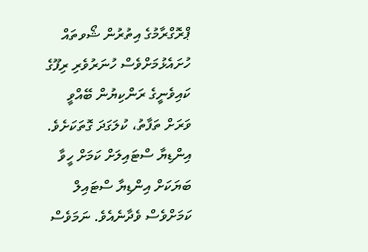ޕްރޮގްރާމުގެ އިތުރުން ޝޯވތައް ހުށައެޅުމަށްވެސް ހުނަރުވެރި ރިފޫގެ ކައިވެނީގެ ރަންކިޔުން ބޭއްވީ ވަރަށް ތަފާތު، ކުލަގަދަ ގޮތަކަށެވެ. އިންޑިޔާ ސްޓައިލަށް ކަމަށް ހީވާ ބަޔަކަށް އިންޑިޔާ ސްޓައިލް ކަމަށްވެސް ވެދާނެއެވެ. ނަމަވެސް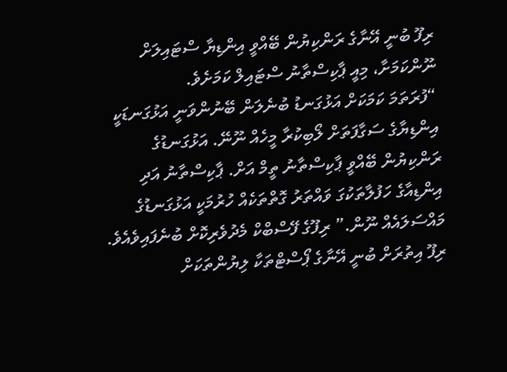ރިފޫ ބުނީ އޭނާގެ ރަންކިޔުން ބޭއްވީ އިންޑިޔާ ސްޓައިލަށް ނޫންކަމަށާ، މިއީ ޕާކިސްތާނު ސްޓައިލް ކަމަށެވެ.
“ފުރަތަމަ ކަމަކަށް އަޅުގަނޑު ބުނެލަން ބޭނުންވަނީ އަޅުގަނޑަކީ އިންޑިޔާގެ ސަގާފަތަށް ލޯބިކުރާ މީހެއް ނޫނޭ. އަޅުގަނޑުގެ ރަންކިޔުން ބޭއްވީ ޕާކިސްތާނު ތީމް އަށް. ޕާކިސްތާނު އަދި އިންޑިއާގެ ހަފުލާތަކުގަ ވައްތަރު ގޮތްތަކެއް ހުރުމަކީ އަޅުގަނޑުގެ މައްސަލައެއް ނޫން.” ރިފޫގެ ފޭސްބްކް މެދުވެރިކޮށް ބުނެފައިވެއެވެ.
ރިފޫ އިތުރަށް ބުނީ އޭނާގެ ޕޯސްޓްތަކާ ލިޔުންތަކަށް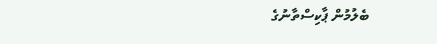ބެލުމުން ޕާކިސްތާނުގެ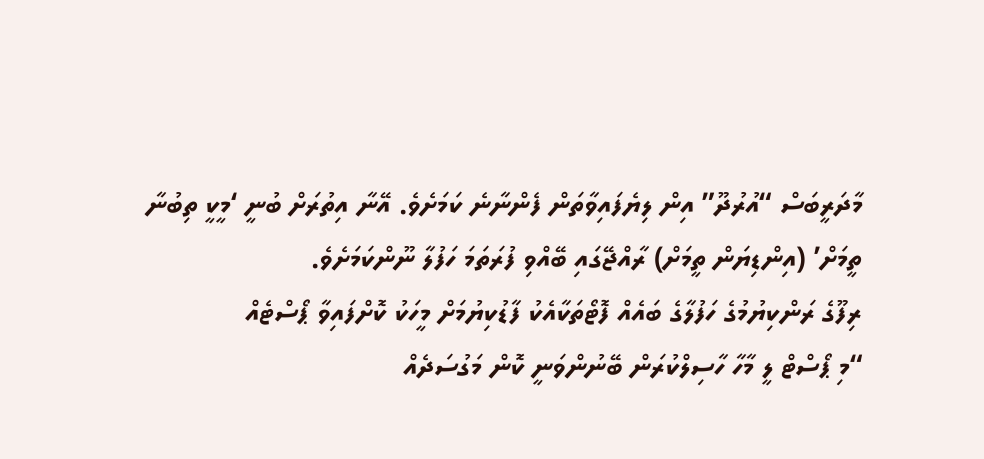މާދަރީބަސް “އުރުދޫ” އިން ލިޔެފައިވާތަން ފެންނާނެ ކަމަށެވެ. އޭނާ އިތުރަށް ބުނީ ‘މީކީ ތިބުނާ ތީމަށް’ (އިންޑިޔަން ތީމަށް) ރާއްޖޭގައި ބޭއްވި ފުރަތަމަ ހަފުލާ ނޫންކަމަށެވެ.
ރިފޫގެ ރަންކިޔުމުގެ ހަފުލާގެ ބައެއް ފޮޓޯތަކާއެކު ފާޑުކިޔުމަށް މީހަކު ކޮށްފައިވާ ޕޯސްޓެއް
“މި ޕޯސްޓް ލީ މާހާ ހާސިލްކުރަން ބޭނުންވަނީ ކޮން މަގުސަދެއް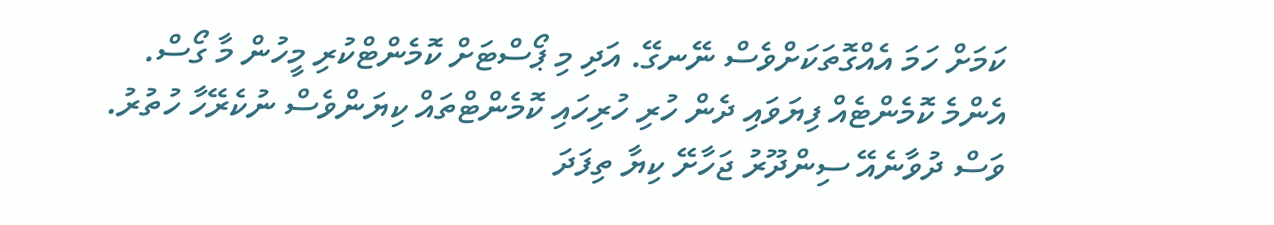ކަމަށް ހަމަ އެއްގޮތަކަށްވެސް ނޭނގޭ. އަދި މި ޕޯސްޓަށް ކޮމެންޓްކުރި މީހުން މާ ގޯސް. އެންމެ ކޮމެންޓެއް ފިޔަވައި ދެން ހުރި ހުރިހައި ކޮމެންޓްތައް ކިޔަންވެސް ނުކެރޭހާ ހުތުރު. ވަސް ދުވާނެއޭ ސިންދޫރު ޖަހާށޭ ކިޔާ ތިފަދަ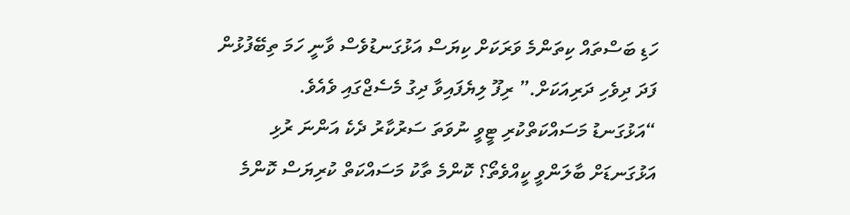ހަޑި ބަސްތައް ކިތަންމެ ވަރަކަށް ކިޔަސް އަޅުގަނޑުވެސް ވާނީ ހަމަ ތިބޭފުޅުން ފަދަ ދިވެހި ދަރިއަކަށް.” ރިފޫ ލިޔެފައިވާ ދިގު މެސެޖްގައި ވެއެވެ.
“އަޅުގަނޑު މަސައްކަތްކުރި ޓީވީ ނުވަތަ ސަރުކާރު ދެކެ އަންނަ ރުޅި އަޅުގަނޑަށް ބާލަންވީ ކީއްވެތޯ؟ ކޮންމެ ތާކު މަސައްކަތް ކުރިޔަސް ކޮންމެ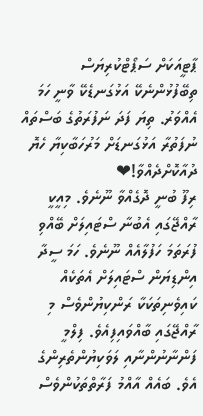ޕާޓީއަކަށް ސަޕޯޓްކުރިޔަސް ތިބޭފުޅުންނެކޭ އަޅުގަނޑެކޭ ވާނީ ހަމަ އެއްވަރު. ތިޔަ ފަދަ ނަފުރަތުގެ ބަސްތައް ނުފަތުރާ އަޅުގަނޑަށް މަރުހަބާކިޔާ ހެޔޮ ދުއާކޮށްދެއްވާ!❤
ރިފޫ ބުނީ ދޮގެއްވާ ނޫނެވެ. މިއީކީ ރާއްޖޭގައި އެބުނާ ސްޓައިލަށް ބޭއްވި ފުރަތަމަ ހަފުލާއެއް ނޫނެވެ. ހަމަ ސީދާ އިންޑިޔަން ސްޓައިލަށް އެތަކެއް ކައިވެނިތަކަކާ ރަންކިޔުންވެސް މި ރާއްޖޭގައި ބާއްވައިފިއެވެ. ފިލްމީ ފަންނާނުންނާއި ލަވަކިޔުންތެރިންގެ އެވެ. ބައެއް އާއްމު ފަރާތްތަކުންވެސް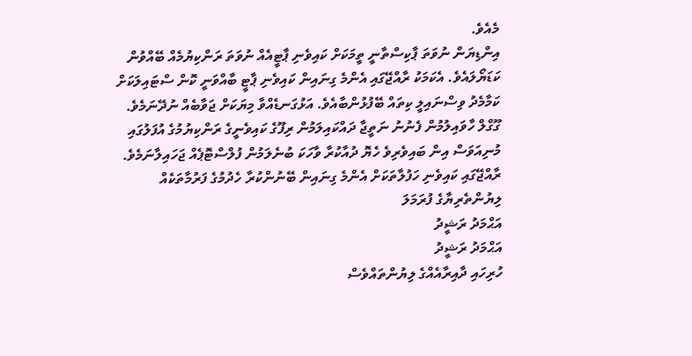މެއެވެ.
އިންޑިޔަން ނުވަތަ ޕާކިސްތާނީ ތީމަކަށް ކައިވެނި ޕާޓީއެއް ނުވަތަ ރަންކިޔުމެއް ބޭއްވުން ކަޑަޔޯލައެވެ. އެކަމަކު ރާއްޖޭގައި އެންމެ ގިނައިން ކައިވެނި ޕާޓީ ބާއްވަނީ ކޮން ސްޓައިލަކަށް ކަމާމެދު ވިސްނައިލީ ކިތައް ބޭފުޅުންބާއެވެ. އަޅުގަނޑެއްވާ މިޔަކަށް ޖަވާބެއް ނުދޭނަމެވެ. ގޫގްލް ހާވައިލުމުން ފެނުނު ނަތީޖާ ދައްކައިލަމުން ރިފޫގެ ކައިވެނީގެ ރަންކިޔުމުގެ އުފަލުގައި މުނިއަވަސް އިން ބައިވެރިވެ ހެޔޮ ދުއާކުރާ ވާހަކަ ބުނެލަމުން ފުލްސްޓޮޕެއް ޖަހައިލާނަމެވެ.
ރާއްޖޭގައި ކައިވެނި ހަފުލާތަކަށް އެންމެ ގިނައިން ބޭނުންކުރާ ހެދުމުގެ ފަރުމާތަކެއް
ލިޔުންތެރިޔާގެ ފުރަމަލަ
އަޙްމަދު ރަޝީދު
އަޙްމަދު ރަޝީދު
ހުރިހައި ދާއިރާއެއްގެ ލިޔުންތައްވެސް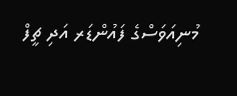މުނިއަވަސްގެ ފައުންޑަރ އަދި ޗީފް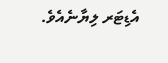އެޑިޓަރ ލިޔާނެއެވެ.